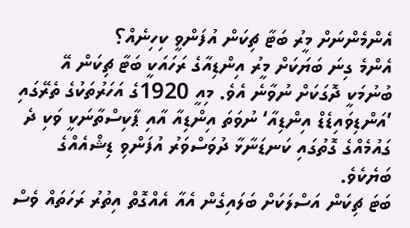އެންމެންނަށް މީރު ބަޓާ ޗިކަން އުފަންވީ ކިހިނެއް؟
އެންމެ ގިނަ ބަޔަކަށް މީރު އިންޑިއާގެ ރަހައަކީ ބަޓާ ޗިކަން އޭ ބުނުމަކީ ދޮގަކަށް ނުވާނެ އެވެ. މިއީ 1920ގެ އަހަރުތަކުގެ ތެރޭގައި ’އަންޑިވައިޑެޑް އިންޑިއާ‘ ނުވަތަ އިންޑިއާ އާއި ޕާކިސްތާނަކީ ވަކި ދެ ގައުމެއްގެ ގޮތުގައި ކަނޑަނާޅާ ދުވަސްވަރު އުފަންވި ޑިޝްއެއްގެ ބަޔެކެވެ.
ބަޓަ ޗިކަން އަސްލަކަށް ބަލައިގެން އެއާ އެއްގޮތް އިތުރު ރަހަތައް ވެސް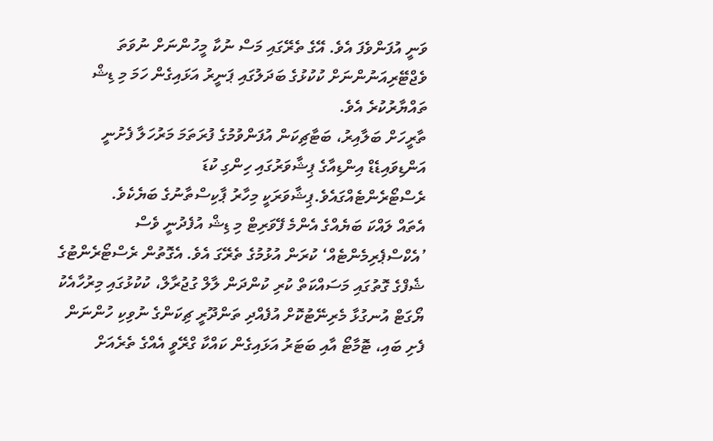ވަނީ އުފަންވެފަ އެވެ. އޭގެ ތެރޭގައި މަސް ނުކާ މީހުންނަށް ނުވަތަ ވެޖްޓޭރިއަނުންނަށް ކުކުޅުގެ ބަދަލުގައި ޕަނީރު އަޅައިގެން ހަމަ މި ޑިޝް ތައްޔާރުކުރެ އެވެ.
ތާރީހަށް ބަލާއިރު، ބަޓާޗިކަން އުފަންވުމުގެ ފުރަތަމަ މަރުހަލާ ފެށުނީ އަންޑިވައިޑެޑް އިންޑިއާގެ ޕިޝާވަރުގައި ހިންގި ކުޑަ ރެސްޓޯރެންޓެއްގައެވެ.ޕިޝާވަރަކީ މިހާރު ޕާކިސްތާނުގެ ބަޔެކެވެ.
އެތައް ލައްކަ ބަޔެއްގެ އެންމެ ފޭވަރިޓް މި ޑިޝް އުފެދުނީ ވެސް ’އެކްސްޕެރިމެންޓެއް‘ ކުރަން އުޅުމުގެ ތެރޭގަ އެވެ. އެގޮތުން ރެސްޓޯރެންޓުގެ ޝެފްގެ ގޮތުގައި މަސައްކަތް ކުރި ކުންދަން ލާލް ގުޖުރާލް، ކުކުޅުގައި މިރުހާއެކު ޔޯގަޓް އުނގުޅާ މެރިނޭޓުކޮށް އުފެއްދި ތަންދޫރީ ޗިކަންގެ ނުވިކި ހުންނަން ފެށި ބައި، ޓޮމާޓޯ އާއި ބަޓަރު އަޅައިގެން ކައްކާ ގްރޭވީ އެއްގެ ތެރެއަށް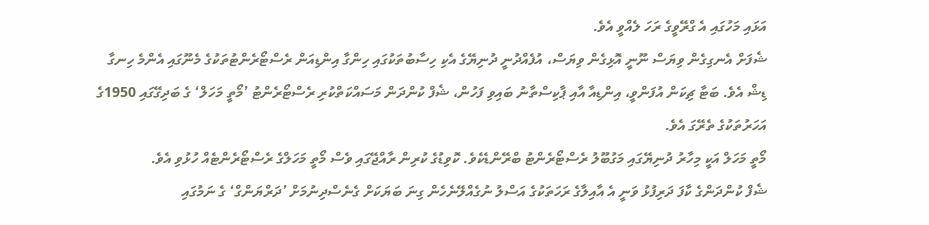އަޅައި މަހުގައި އެ ގްރޭވީގެ ރަހަ ލެއްވީ އެވެ.
ޝެފަށް އެނގިގެން ވިޔަސް ނޫނީ އޮޅިގެން ވިޔަސް، އުފެއްދުނީ ދުނިޔޭގެ އެކި ހިސާބުތަކުގައި ހިންގާ އިންޑިއަން ރެސްޓޯރެންޓުތަކުގެ މެނޫގައި އެންމެ ހިނގާ ޑިޝް އެވެ. ބަޓާ ޗިކަން އުފަންވީ، އިންޑިއާ އާއި ޕާކިސްތާނު ބައިވި ފަހުން، ޝެފް ކުންދަން މަސައްކަތްކުރި ރެސްޓޯރެންޓު ’މޯތީ މަހަލް‘ ގެ ބަދިގޭގައި 1950ގެ އަހަރުތަކުގެ ތެރޭގަ އެވެ.
މޯތީ މަހަލް އަކީ މިހާރު ދުނިޔޭގައި މަގުބޫލު ރެސްޓޯރެންޓު ބްރޭންޑެކެވެ. ކޮވިޑުގެ ކުރިން ރާއްޖޭގައި ވެސް މޯތީ މަހަލްގެ ރެސްޓޯރެންޓެއް ހުޅުވި އެވެ.
ޝެފް ކުންދަންގެ ކާފަ ދަރިފުޅު ވަނީ އެ އާއިލާގެ ރަހަތަކުގެ އަސްލު ނުގެއްލޭނެހެން ގިނަ ބަޔަކަށް ގެނެސްދިނުމަށް ’ދަރްޔަންގް‘ ގެ ނަމުގައި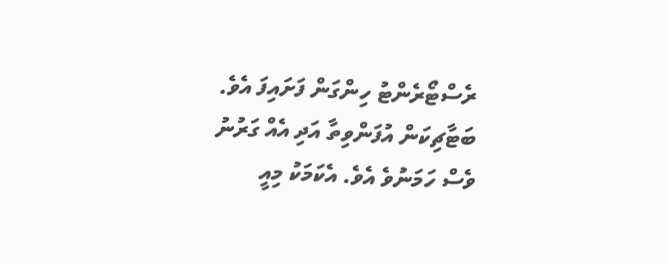ރެސްޓޯރެންޓު ހިންގަން ފަށައިފަ އެވެ.
ބަޓާޗިކަން އުފަންވިތާ އަދި އެއް ގަރުނު ވެސް ހަމަނުވެ އެވެ. އެކަމަކު މިއީ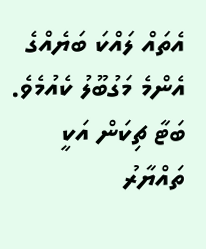އެތައް ލައްކަ ބަޔެއްގެ އެންމެ މަގުބޫލު ކެއުމެވެ. ބަޓާ ޗިކަން އަކީ ތައްޔާރު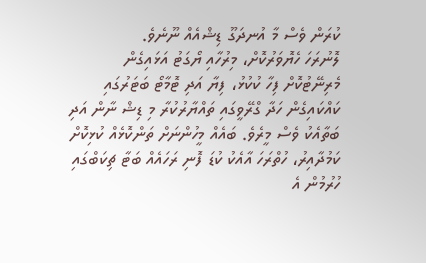ކުރަން ވެސް މާ އުނދަގޫ ޑިޝްއެއް ނޫނެވެ.
ލޮނުރަހަ ހެޔޮވަރުކޮށް، މިރުހާއި ޔޯގަޓު އަޅައިގެން މެރިނޭޓުކޮށް ފިހާ ކުކުޅު، ފިޔާ އަދި ޓޮމާޓޯ ބަޓަރުގައި ކައްކައިގެން ހަދާ ގްރޭވީގައި ތައްޔާރުކުރާ މި ޑިޝް ނާން އަދި ބަތާއެކު ވެސް މީރެވެ. ބައެއް މީހުންނަށް ތަންކޮޅެއް ކުޅިކޮށް ކަމުދާއިރު، ހުތްރަހަ އާއެކު ކުޑަ ފޮނި ރަހައެއް ބަޓާ ޗިކަބްގައި ހުރުމުން އެ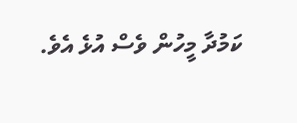ކަމުދާ މީހުން ވެސް އުޅެ އެވެ.